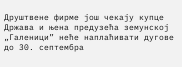Друштвене фирме још чекају купце
Држава и њена предузећа земунској „Галеници” неће наплаћивати дугове до 30. септембра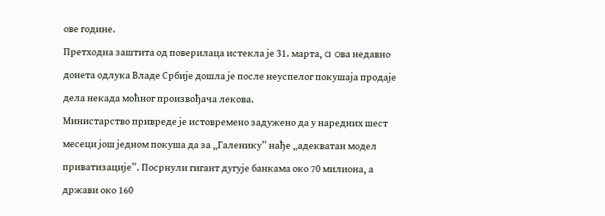ове године.
Претходна заштита од поверилаца истекла је 31. марта, a oва недавно донета одлука Владе Србије дошла је после неуспелог покушаја продаје дела некада моћног произвођача лекова.
Министарство привреде је истовремено задужено да у наредних шест месеци још једном покуша да за „Галенику” нађе „адекватан модел приватизације”. Посрнули гигант дугује банкама око 70 милиона, а држави око 160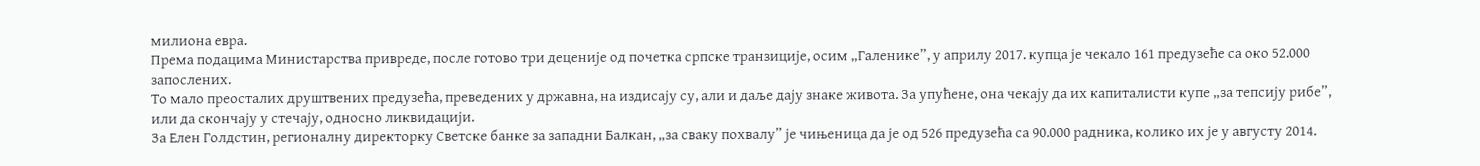милиона евра.
Према подацима Министарства привреде, после готово три деценије од почетка српске транзиције, осим „Галенике”, у априлу 2017. купца је чекало 161 предузеће са око 52.000 запослених.
То мало преосталих друштвених предузећа, преведених у државна, на издисају су, али и даље дају знаке живота. За упућене, она чекају да их капиталисти купе „за тепсију рибе”, или да скончају у стечају, односно ликвидацији.
За Елен Голдстин, регионалну директорку Светске банке за западни Балкан, „за сваку похвалу” је чињеница да је од 526 предузећа са 90.000 радника, колико их је у августу 2014.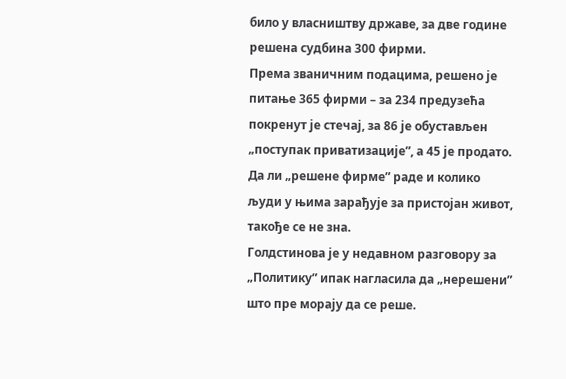било у власништву државе, за две године решена судбина 300 фирми.
Према званичним подацима, решено је питање 365 фирми – за 234 предузећа покренут је стечај, за 86 је обустављен „поступак приватизације”, а 45 је продато. Да ли „решене фирме” раде и колико људи у њима зарађује за пристојан живот, такође се не зна.
Голдстинова је у недавном разговору за „Политику” ипак нагласила да „нерешени” што пре морају да се реше.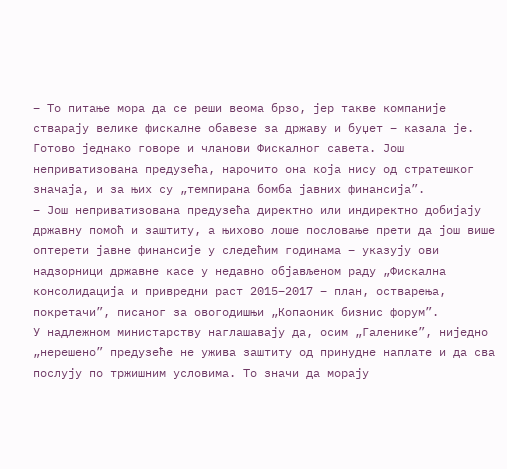– То питање мора да се реши веома брзо, јер такве компаније стварају велике фискалне обавезе за државу и буџет – казала је.
Готово једнако говоре и чланови Фискалног савета. Још неприватизована предузећа, нарочито она која нису од стратешког значаја, и за њих су „темпирана бомба јавних финансија”.
– Још неприватизована предузећа директно или индиректно добијају државну помоћ и заштиту, а њихово лоше пословање прети да још више оптерети јавне финансије у следећим годинама – указују ови надзорници државне касе у недавно објављеном раду „Фискална консолидација и привредни раст 2015–2017 – план, остварења, покретачи”, писаног за овогодишњи „Копаоник бизнис форум”.
У надлежном министарству наглашавају да, осим „Галенике”, ниједно „нерешено” предузеће не ужива заштиту од принудне наплате и да сва послују по тржишним условима. То значи да морају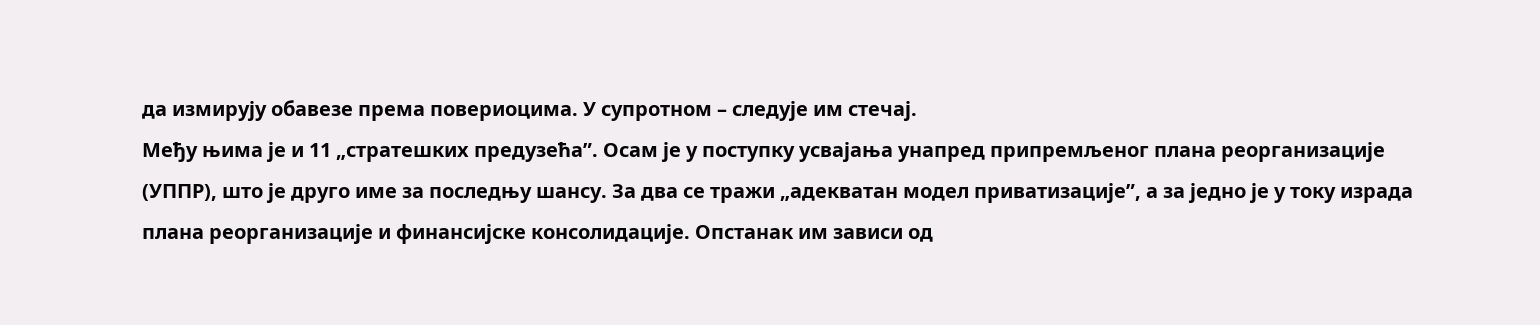да измирују обавезе према повериоцима. У супротном – следује им стечај.
Међу њима је и 11 „стратешких предузећа”. Осам је у поступку усвајања унапред припремљеног плана реорганизације (УППР), што је друго име за последњу шансу. За два се тражи „адекватан модел приватизације”, а за једно је у току израда плана реорганизације и финансијске консолидације. Опстанак им зависи од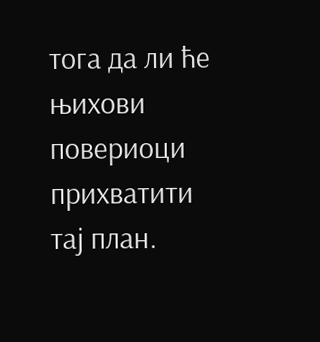тога да ли ће њихови повериоци прихватити тај план.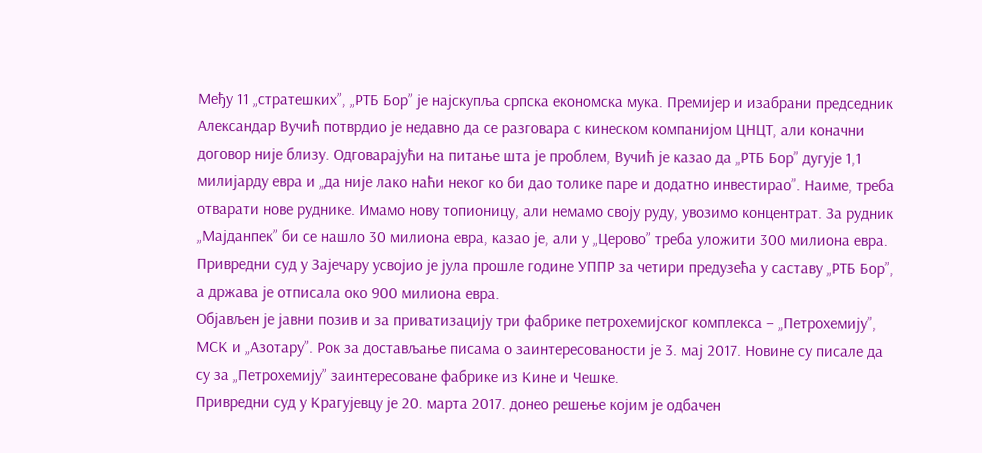Међу 11 „стратешких”, „РТБ Бор” је најскупља српска економска мука. Премијер и изабрани председник Александар Вучић потврдио је недавно да се разговара с кинеском компанијом ЦНЦТ, али коначни договор није близу. Одговарајући на питање шта је проблем, Вучић је казао да „РТБ Бор” дугује 1,1 милијарду евра и „да није лако наћи неког ко би дао толике паре и додатно инвестирао”. Наиме, треба отварати нове руднике. Имамо нову топионицу, али немамо своју руду, увозимо концентрат. За рудник „Мајданпек” би се нашло 30 милиона евра, казао је, али у „Церово” треба уложити 300 милиона евра. Привредни суд у Зајечару усвојио је јула прошле године УППР за четири предузећа у саставу „РТБ Бор”, а држава је отписала око 900 милиона евра.
Објављен је јавни позив и за приватизацију три фабрике петрохемијског комплекса – „Петрохемију”, МСК и „Азотару”. Рок за достављање писама о заинтересованости је 3. мај 2017. Новине су писале да су за „Петрохемију” заинтересоване фабрике из Кине и Чешке.
Привредни суд у Крагујевцу је 20. марта 2017. донео решење којим је одбачен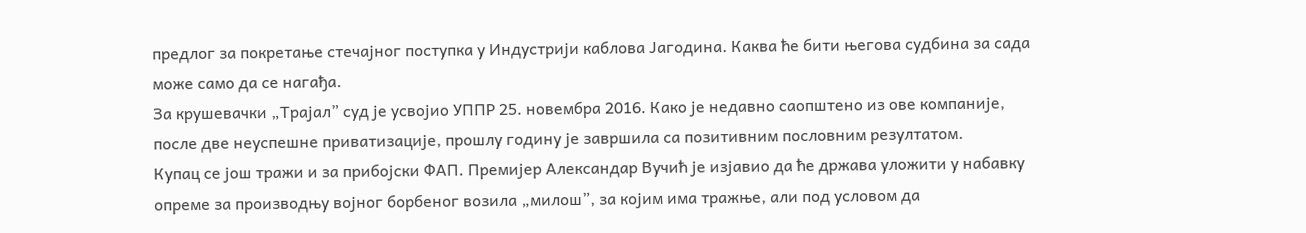предлог за покретање стечајног поступка у Индустрији каблова Јагодина. Каква ће бити његова судбина за сада може само да се нагађа.
За крушевачки „Трајал” суд је усвојио УППР 25. новембра 2016. Како је недавно саопштено из ове компаније, после две неуспешне приватизације, прошлу годину је завршила са позитивним пословним резултатом.
Купац се још тражи и за прибојски ФАП. Премијер Александар Вучић је изјавио да ће држава уложити у набавку опреме за производњу војног борбеног возила „милош”, за којим има тражње, али под условом да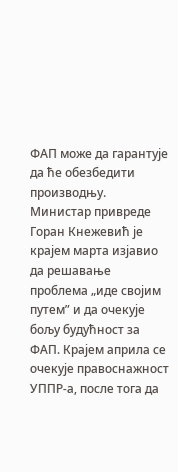ФАП може да гарантује да ће обезбедити производњу.
Министар привреде Горан Кнежевић је крајем марта изјавио да решавање проблема „иде својим путем” и да очекује бољу будућност за ФАП. Крајем априла се очекује правоснажност УППР-а, после тога да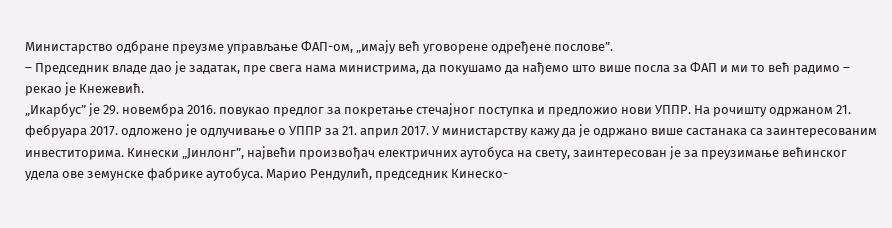Министарство одбране преузме управљање ФАП-ом, „имају већ уговорене одређене послове”.
– Председник владе дао је задатак, пре свега нама министрима, да покушамо да нађемо што више посла за ФАП и ми то већ радимо – рекао је Кнежевић.
„Икарбус” је 29. новембра 2016. повукао предлог за покретање стечајног поступка и предложио нови УППР. На рочишту одржаном 21. фебруара 2017. одложено је одлучивање о УППР за 21. април 2017. У министарству кажу да је одржано више састанака са заинтересованим инвеститорима. Кинески „Јинлонг”, највећи произвођач електричних аутобуса на свету, заинтересован је за преузимање већинског удела ове земунске фабрике аутобуса. Марио Рендулић, председник Кинеско-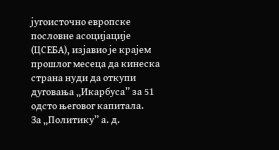југоисточно европске пословне асоцијације (ЦСЕБА), изјавио је крајем прошлог месеца да кинеска страна нуди да откупи дуговања „Икарбуса” за 51 одсто његовог капитала.
За „Политику” а. д.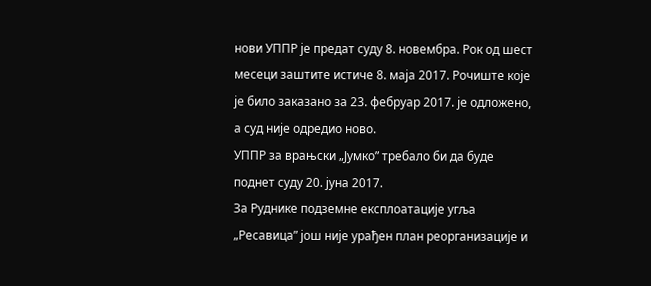нови УППР је предат суду 8. новембра. Рок од шест месеци заштите истиче 8. маја 2017. Рочиште које је било заказано за 23. фебруар 2017. је одложено, а суд није одредио ново.
УППР за врањски „Јумко” требало би да буде поднет суду 20. јуна 2017.
За Руднике подземне експлоатације угља „Ресавица” још није урађен план реорганизације и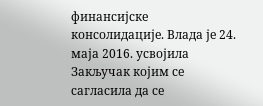финансијске консолидације. Влада је 24. маја 2016. усвојила Закључак којим се сагласила да се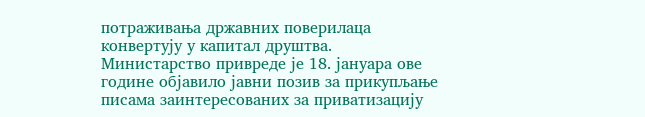потраживања државних поверилаца конвертују у капитал друштва.
Министарство привреде је 18. јануара ове године објавило jавни позив за прикупљање писама заинтересованих за приватизацију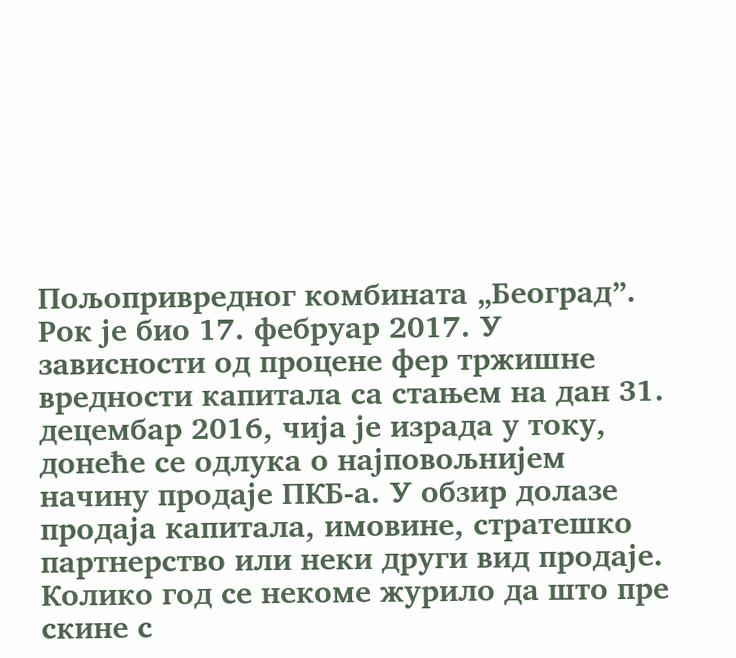Пољопривредног комбината „Београд”. Рок је био 17. фебруар 2017. У зависности од процене фер тржишне вредности капитала са стањем на дан 31. децембар 2016, чија је израда у току, донеће се одлука о најповољнијем начину продаје ПКБ-а. У обзир долазе продаја капитала, имовине, стратешко партнерство или неки други вид продаје.
Колико год се некоме журило да што пре скине с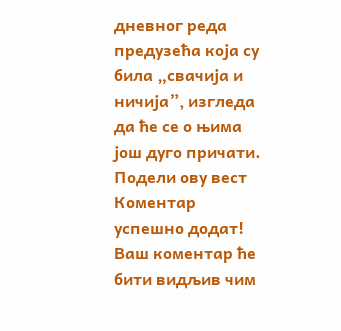дневног реда предузећа која су била „свачија и ничија”, изгледа да ће се о њима још дуго причати.
Подели ову вест
Комeнтар успeшно додат!
Ваш комeнтар ћe бити видљив чим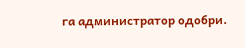га администратор одобри.